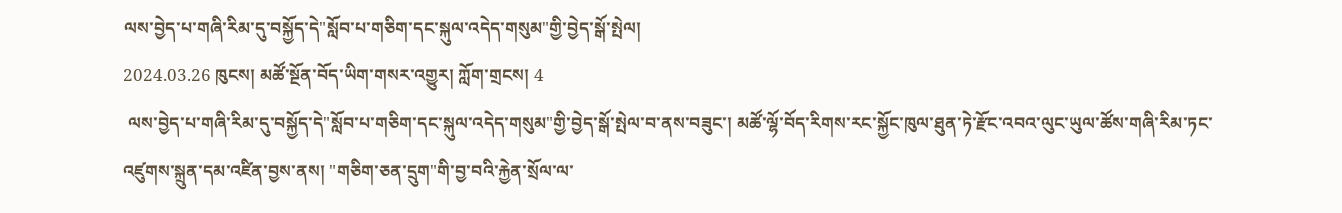ལས་བྱེད་པ་གཞི་རིམ་དུ་བསྐྱོད་དེ"སློབ་པ་གཅིག་དང་སྐུལ་འདེད་གསུམ"གྱི་བྱེད་སྒོ་སྤེལ།
2024.03.26 ཁུངས། མཚོ་སྔོན་བོད་ཡིག་གསར་འགྱུར། ཀློག་གྲངས། 4
 ལས་བྱེད་པ་གཞི་རིམ་དུ་བསྐྱོད་དེ"སློབ་པ་གཅིག་དང་སྐུལ་འདེད་གསུམ"གྱི་བྱེད་སྒོ་སྤེལ་བ་ནས་བཟུང་། མཚོ་ལྷོ་བོད་རིགས་རང་སྐྱོང་ཁུལ་ཐུན་ཏེ་རྫོང་འབའ་ལུང་ཡུལ་ཚོས་གཞི་རིམ་ཏང་འཛུགས་སྐྲུན་དམ་འཛིན་བྱས་ནས། "གཅིག་ཅན་དྲུག"གི་བྱ་བའི་རྐྱེན་སྲོལ་ལ་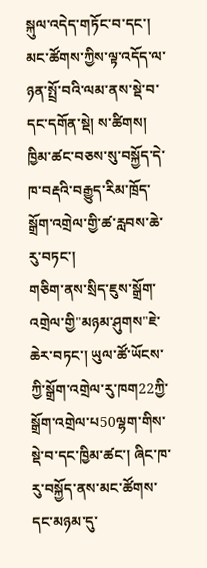སྐུལ་འདེད་གཏོང་བ་དང་། མང་ཚོགས་ཀྱིས་ལྟ་འདོད་ལ་ཉན་སྤྲོ་བའི་ལམ་ནས་སྡེ་བ་དང་དགོན་སྡེ། ས་ཚིགས།  ཁྱིམ་ཚང་བཅས་སུ་བསྐྱོད་དེ་ཁ་བརྡའི་བརྒྱུད་རིམ་ཁྲོད་སྒྲོག་འགྲེལ་གྱི་ཚ་རླབས་ཆེ་རུ་བཏང་།
གཅིག་ནས་སྲིད་ཇུས་སྒྲོག་འགྲེལ་གྱི"མཉམ་ཤུགས"ཇེ་ཆེར་བཏང་། ཡུལ་ཚོ་ཡོངས་ཀྱི་སྒྲོག་འགྲེལ་རུ་ཁག22ཀྱི་སྒྲོག་འགྲེལ་པ50ལྷག་གིས་སྡེ་བ་དང་ཁྱིམ་ཚང་། ཞིང་ཁ་རུ་བསྐྱོད་ནས་མང་ཚོགས་དང་མཉམ་དུ་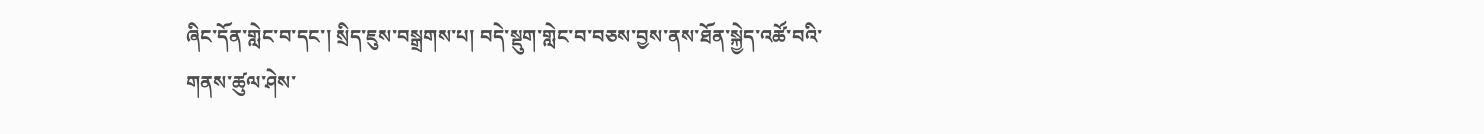ཞིང་དོན་གླེང་བ་དང་། སྲིད་ཇུས་བསྒྲགས་པ། བདེ་སྡུག་གླེང་བ་བཅས་བྱས་ནས་ཐོན་སྐྱེད་འཚོ་བའི་གནས་ཚུལ་ཤེས་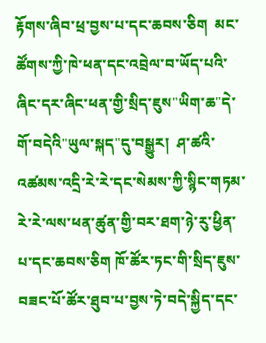རྟོགས་ཞིབ་ཕྲ་བྱས་པ་དང་ཆབས་ཅིག  མང་ཚོགས་ཀྱི་ཁེ་ཕན་དང་འབྲེལ་བ་ཡོད་པའི་ཞིང་དར་ཞིང་ཕན་གྱི་སྲིད་ཇུས"ཡིག་ཆ"དེ་གོ་བདེའི"ཡུལ་སྐད"དུ་བསྒྱུར།  ཤ་ཚའི་འཚམས་འདྲི་རེ་རེ་དང་སེམས་ཀྱི་སྙིང་གཏམ་རེ་རེ་ལས་ཕན་ཚུན་གྱི་བར་ཐག་ཉེ་རུ་ཕྱིན་པ་དང་ཆབས་ཅིག ཁོ་ཚོར་ཏང་གི་སྲིད་ཇུས་བཟང་པོ་ཚོར་ཐུབ་པ་བྱས་ཏེ་བདེ་སྐྱིད་དང་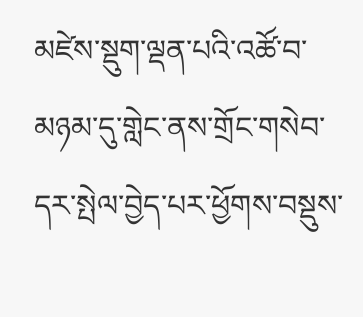མཛེས་སྡུག་ལྡན་པའི་འཚོ་བ་མཉམ་དུ་གླེང་ནས་གྲོང་གསེབ་དར་སྤེལ་བྱེད་པར་ཕྱོགས་བསྡུས་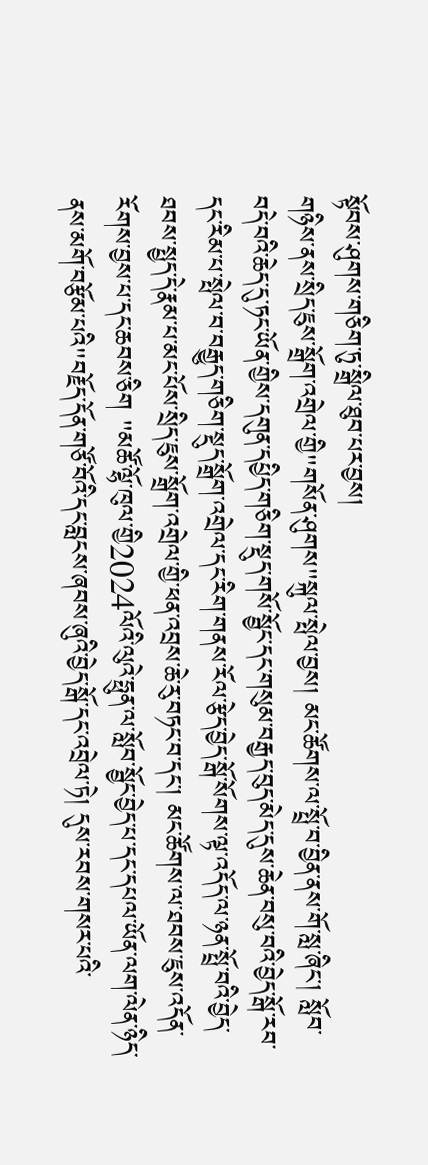སྟོབས་ཤུགས་གཅིག་ཏུ་སྒྲིལ་ཐུབ་པར་བྱས།
གཉིས་ནས་སྲིད་ཇུས་སྒྲོག་འགྲེལ་གྱི"གསོན་ཤུགས"སྐུལ་སྤེལ་བྱས། མང་ཚོགས་ལ་སྤྲོ་བ་བྱིན་ནས་གོ་སླ་ཞིང་། སློབ་བདེ་བའི་ཆེད་དུ་ཏང་ཡོན་གྱིས་དགུན་དཔྱིད་གཅིག་སྡུད་གསོ་སྦྱོང་དང་གསུམ་བརྒྱད་བུད་མེད་དུས་ཆེན་བསུ་བའི་བྱེད་སྒོ་རབ་དང་རིམ་པ་སྤེལ་བ་བརྒྱུད་གཅིག་སྡུད་སྒྲོག་འགྲེལ་དང་རིག་གནས་རོལ་རྩེད་བྱེད་སྒོ་སོགས་ལྟ་འདོད་ལ་ཉན་སྤྲོ་བའི་བྱེད་ཐབས་སྤྱད་དེ་རྣམ་པ་མང་པོས་སྲིད་ཇུས་སྒྲོག་འགྲེལ་གྱི་ཕན་འབྲས་ཆེ་རུ་བཏང་བ་དང་། མང་ཚོགས་ལ་ཐབས་ཇུས་འདོན་རོགས་བྱས་པ་དང་ཆབས་ཅིག "མཚོ་ལྷོ་ཁུལ་གྱི2024ལོའི་ལུའེ་ཧྥུན་ལ་སློབ་སྦྱོང་བྱེད་པ་དང་དཔལ་ཡོན་ལག་ལེན་ཉིད་ནས་མགོ་བརྩོམ་པའི"བརྗོད་དོན་གཙོ་བོའི་དང་བླངས་ཞབས་ཞུའི་བྱེད་སྒོ་དང་འབྲེལ་ཏེ། དུས་རབས་གསར་པའི་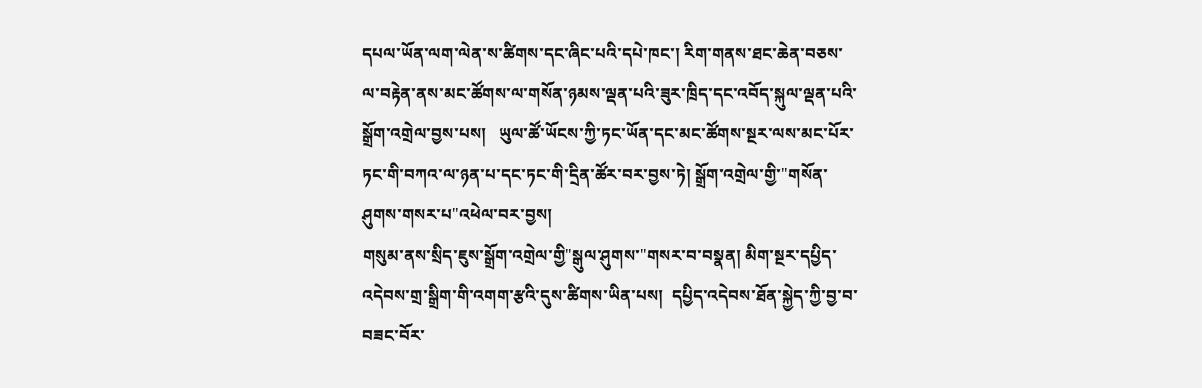དཔལ་ཡོན་ལག་ལེན་ས་ཚིགས་དང་ཞིང་པའི་དཔེ་ཁང་། རིག་གནས་ཐང་ཆེན་བཅས་ལ་བརྟེན་ནས་མང་ཚོགས་ལ་གསོན་ཉམས་ལྡན་པའི་ཟུར་ཁྲིད་དང་འབོད་སྐུལ་ལྡན་པའི་སྒྲོག་འགྲེལ་བྱས་པས།   ཡུལ་ཚོ་ཡོངས་ཀྱི་ཏང་ཡོན་དང་མང་ཚོགས་སྔར་ལས་མང་པོར་ཏང་གི་བཀའ་ལ་ཉན་པ་དང་ཏང་གི་དྲིན་ཚོར་བར་བྱས་ཏེ། སྒྲོག་འགྲེལ་གྱི་"གསོན་ཤུགས་གསར་པ"འཕེལ་བར་བྱས།
གསུམ་ནས་སྲིད་ཇུས་སྒྲོག་འགྲེལ་གྱི"སྒུལ་ཤུགས་"གསར་བ་བསྣན། མིག་སྔར་དཔྱིད་འདེབས་གྲ་སྒྲིག་གི་འགག་རྩའི་དུས་ཚིགས་ཡིན་པས།  དཔྱིད་འདེབས་ཐོན་སྐྱེད་ཀྱི་བྱ་བ་བཟང་བོར་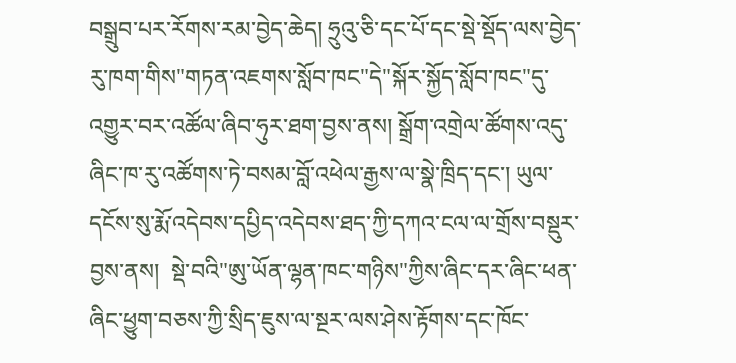བསྒྲུབ་པར་རོགས་རམ་བྱེད་ཆེད། ཧྲུའུ་ཅི་དང་པོ་དང་སྡེ་སྡོད་ལས་བྱེད་རུ་ཁག་གིས"གཏན་འཇགས་སློབ་ཁང"དེ"སྐོར་སྐྱོད་སློབ་ཁང"དུ་འགྱུར་བར་འཚོལ་ཞིབ་ཧུར་ཐག་བྱས་ནས། སྒྲོག་འགྲེལ་ཚོགས་འདུ་ཞིང་ཁ་རུ་འཚོགས་ཏེ་བསམ་བློ་འཕེལ་རྒྱས་ལ་སྣེ་ཁྲིད་དང་། ཡུལ་དངོས་སུ་རྨོ་འདེབས་དཔྱིད་འདེབས་ཐད་ཀྱི་དཀའ་ངལ་ལ་གྲོས་བསྡུར་བྱས་ནས།  སྡེ་བའི"ཨུ་ཡོན་ལྷན་ཁང་གཉིས"ཀྱིས་ཞིང་དར་ཞིང་ཕན་ཞིང་ཕྱུག་བཅས་ཀྱི་སྲིད་ཇུས་ལ་སྔར་ལས་ཤེས་རྟོགས་དང་ཁོང་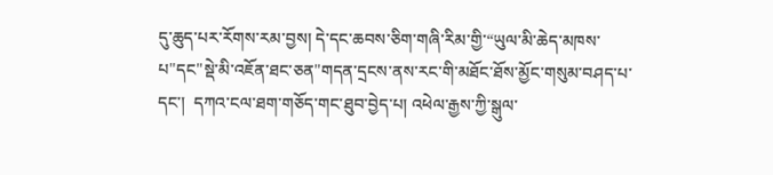དུ་ཆུད་པར་རོགས་རམ་བྱས། དེ་དང་ཆབས་ཅིག་གཞི་རིམ་གྱི་“ཡུལ་མི་ཆེད་མཁས་པ"དང"སྡེ་མི་འཇོན་ཐང་ཅན"གདན་དྲངས་ནས་རང་གི་མཐོང་ཐོས་མྱོང་གསུམ་བཤད་པ་དང་།  དཀའ་ངལ་ཐག་གཅོད་གང་ཐུབ་བྱེད་པ། འཕེལ་རྒྱས་ཀྱི་སྒུལ་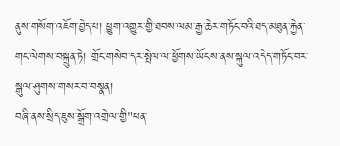ནུས་གསོག་འཇོག་བྱེད་པ། ཕྱུག་འགྱུར་གྱི་ཐབས་ལམ་རྒྱ་ཆེར་གཏོང་བའི་ཐད་མཐུན་རྐྱེན་གང་ལེགས་བསྐྲུན་ཏེ། གྲོང་གསེབ་དར་སྤེལ་ལ་ཕྱོགས་ཡོངས་ནས་སྐུལ་འདེད་གཏོང་བར་སྒུལ་ཤུགས་གསར་བ་བསྣན།
བཞི་ནས་སྲིད་ཇུས་སྒྲོག་འགྲེལ་གྱི"ཕན་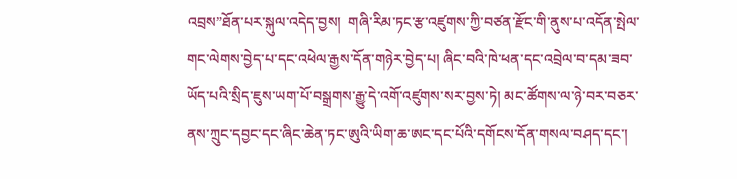འབྲས”ཐོན་པར་སྐུལ་འདེད་བྱས།  གཞི་རིམ་ཏང་རྩ་འཛུགས་ཀྱི་བཙན་རྫོང་གི་ནུས་པ་འདོན་སྤེལ་གང་ལེགས་བྱེད་པ་དང་འཕེལ་རྒྱས་དོན་གཉེར་བྱེད་པ། ཞིང་བའི་ཁེ་ཕན་དང་འབྲེལ་བ་དམ་ཟབ་ཡོད་པའི་སྲིད་ཇུས་ཡག་པོ་བསྒྲགས་རྒྱུ་དེ་འགོ་འཛུགས་སར་བྱས་ཏེ། མང་ཚོགས་ལ་ཉེ་བར་བཅར་ནས་ཀྲུང་དབྱང་དང་ཞིང་ཆེན་ཏང་ཨུའི་ཡིག་ཆ་ཨང་དང་པོའི་དགོངས་དོན་གསལ་བཤད་དང་།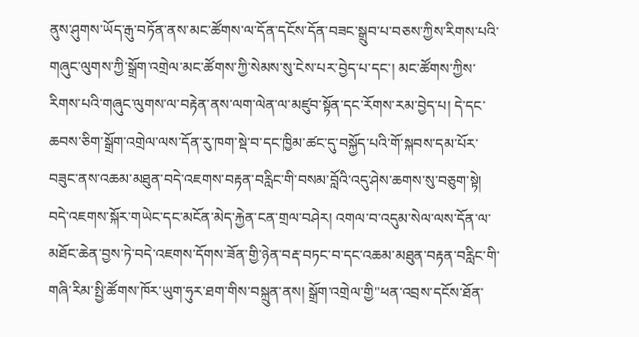ནུས་ཤུགས་ཡོད་རྒུ་བཏོན་ནས་མང་ཚོགས་ལ་དོན་དངོས་དོན་བཟང་སྒྲུབ་པ་བཅས་ཀྱིས་རིགས་པའི་གཞུང་ལུགས་ཀྱི་སྒྲོག་འགྲེལ་མང་ཚོགས་ཀྱི་སེམས་སུ་ངེས་པར་བྱེད་པ་དང་། མང་ཚོགས་ཀྱིས་རིགས་པའི་གཞུང་ལུགས་ལ་བརྟེན་ནས་ལག་ལེན་ལ་མཛུབ་སྟོན་དང་རོགས་རམ་བྱེད་པ། དེ་དང་ཆབས་ཅིག་སྒྲོག་འགྲེལ་ལས་དོན་རུ་ཁག་སྡེ་བ་དང་ཁྱིམ་ཚང་དུ་བསྐྱོད་པའི་གོ་སྐབས་དམ་པོར་བཟུང་ནས་འཆམ་མཐུན་བདེ་འཇགས་བརྟན་བརླིང་གི་བསམ་བློའི་འདུ་ཤེས་ཆགས་སུ་བཅུག་སྟེ། བདེ་འཇགས་སྐོར་གཡེང་དང་མངོན་མེད་རྐྱེན་ངན་གྲལ་བཤེར། འགལ་བ་འདུམ་སེལ་ལས་དོན་ལ་མཐོང་ཆེན་བྱས་ཏེ་བདེ་འཇགས་དོགས་ཟོན་གྱི་ཉེན་བརྡ་བཏང་བ་དང་འཆམ་མཐུན་བརྟན་བརླིང་གི་གཞི་རིམ་སྤྱི་ཚོགས་ཁོར་ཡུག་ཧུར་ཐག་གིས་བསྐྲུན་ནས། སྒྲོག་འགྲེལ་གྱི"ཕན་འབྲས་དངོས་ཐོན་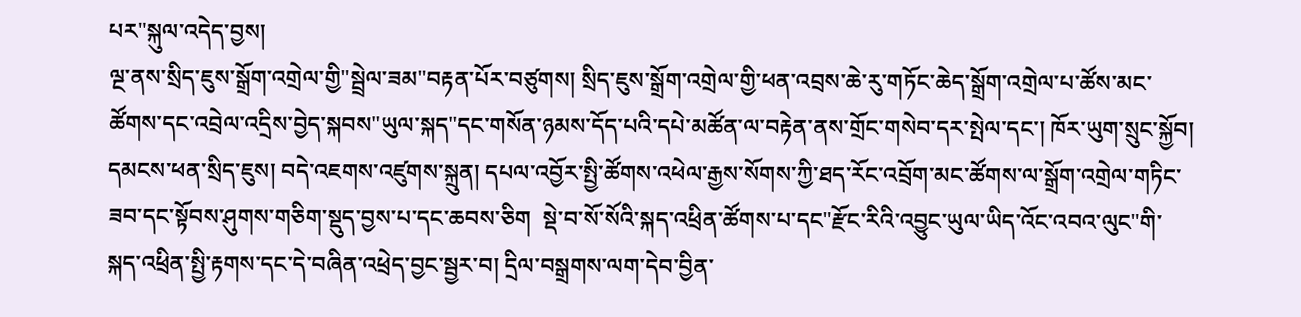པར"སྐུལ་འདེད་བྱས།
ལྔ་ནས་སྲིད་ཇུས་སྒྲོག་འགྲེལ་གྱི"སྦྲེལ་ཟམ"བརྟན་པོར་བཙུགས། སྲིད་ཇུས་སྒྲོག་འགྲེལ་གྱི་ཕན་འབྲས་ཆེ་རུ་གཏོང་ཆེད་སྒྲོག་འགྲེལ་པ་ཚོས་མང་ཚོགས་དང་འབྲེལ་འདྲིས་བྱེད་སྐབས"ཡུལ་སྐད"དང་གསོན་ཉམས་དོད་པའི་དཔེ་མཚོན་ལ་བརྟེན་ནས་གྲོང་གསེབ་དར་སྤེལ་དང་། ཁོར་ཡུག་སྲུང་སྐྱོབ། དམངས་ཕན་སྲིད་ཇུས། བདེ་འཇགས་འཛུགས་སྐྲུན། དཔལ་འབྱོར་སྤྱི་ཚོགས་འཕེལ་རྒྱས་སོགས་ཀྱི་ཐད་རོང་འབྲོག་མང་ཚོགས་ལ་སྒྲོག་འགྲེལ་གཏིང་ཟབ་དང་སྟོབས་ཤུགས་གཅིག་སྡུད་བྱས་པ་དང་ཆབས་ཅིག  སྡེ་བ་སོ་སོའི་སྐད་འཕྲིན་ཚོགས་པ་དང"རྫོང་རིའི་འབྱུང་ཡུལ་ཡིད་འོང་འབའ་ལུང"གི་སྐད་འཕྲིན་སྤྱི་རྟགས་དང་དེ་བཞིན་འཕྲེད་བྱང་སྦྱར་བ། དྲིལ་བསྒྲགས་ལག་དེབ་བྱིན་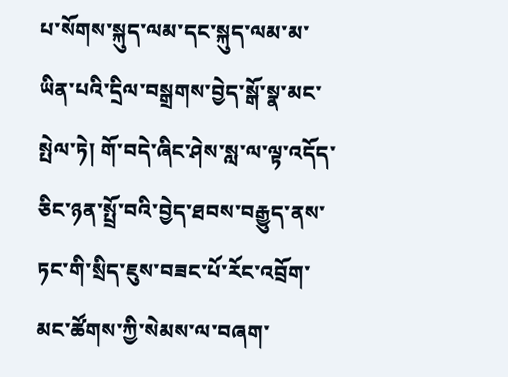པ་སོགས་སྐུད་ལམ་དང་སྐུད་ལམ་མ་ཡིན་པའི་དྲིལ་བསྒྲགས་བྱེད་སྒོ་སྣ་མང་སྤེལ་ཏེ། གོ་བདེ་ཞིང་ཤེས་སླ་ལ་ལྟ་འདོད་ཅིང་ཉན་སྤྲོ་བའི་བྱེད་ཐབས་བརྒྱུད་ནས་ཏང་གི་སྲིད་ཇུས་བཟང་པོ་རོང་འབྲོག་མང་ཚོགས་ཀྱི་སེམས་ལ་བཞག་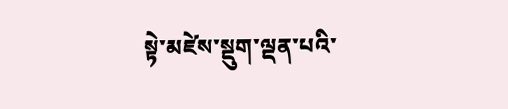སྟེ་མཛེས་སྡུག་ལྡན་པའི་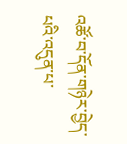འཚོ་བ་དོན་གཉེར་བྱེད་པའི་འདུན་པ་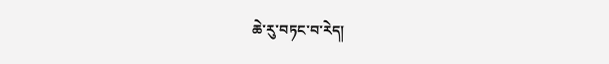ཆེ་རུ་བཏང་བ་རེད།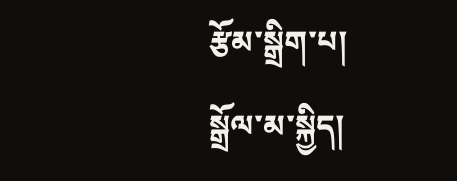རྩོམ་སྒྲིག་པ། སྒྲོལ་མ་སྐྱིད།